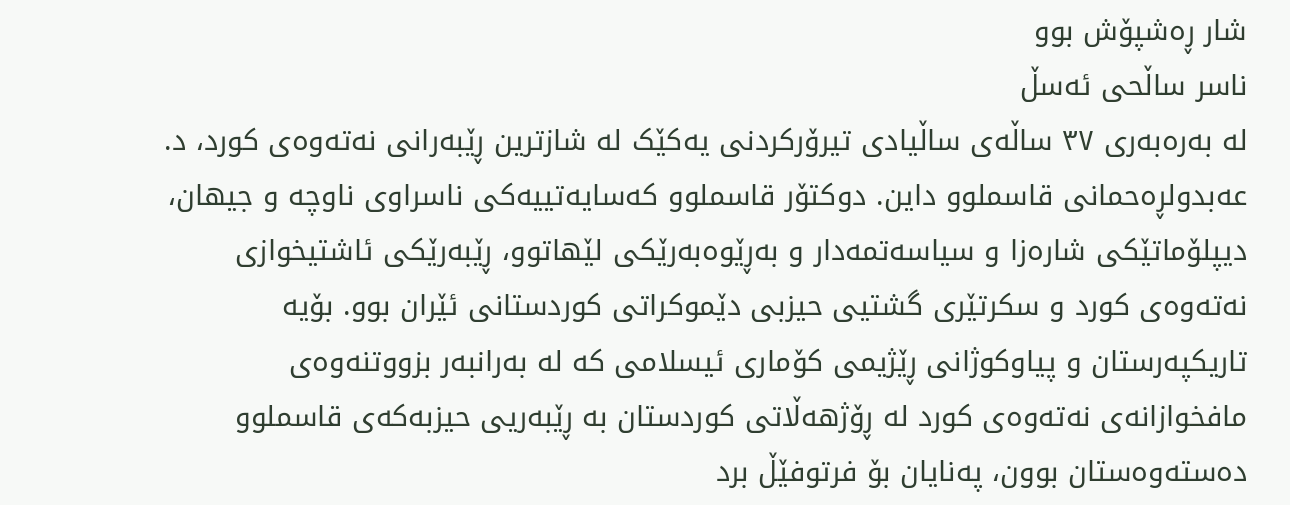شار ڕەشپۆش بوو
ناسر ساڵحی ئەسڵ
لە بەرەبەری ٣٧ ساڵەی ساڵیادی تیرۆرکردنی یەکێک لە شازترین ڕێبەرانی نەتەوەی کورد، د. عەبدولڕەحمانی قاسملوو داین. دوکتۆر قاسملوو کەسایەتییەکی ناسراوی ناوچە و جیهان، دیپلۆماتێکی شارەزا و سیاسەتمەدار و بەڕێوەبەرێکی لێهاتوو، ڕێبەرێکی ئاشتیخوازی نەتەوەی کورد و سکرتێری گشتیی حیزبی دێموکراتی کوردستانی ئێران بوو. بۆیە تاریکپەرستان و پیاوکوژانی ڕێژیمی کۆماری ئیسلامی کە لە بەرانبەر بزووتنەوەی مافخوازانەی نەتەوەی کورد لە ڕۆژهەڵاتی کوردستان بە ڕێبەریی حیزبەکەی قاسملوو دەستەوەستان بوون، پەنایان بۆ فرتوفێڵ برد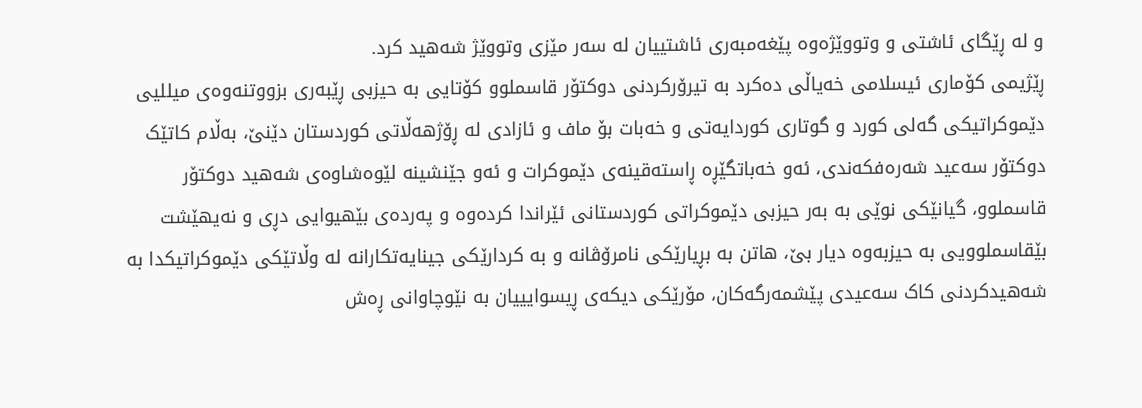و لە ڕێگای ئاشتی و وتووێژەوە پێغەمبەری ئاشتییان لە سەر مێزی وتووێژ شەهید کرد.
ڕێژیمی کۆماری ئیسلامی خەیاڵی دەکرد بە تیرۆرکردنی دوکتۆر قاسملوو کۆتایی بە حیزبی ڕێبەری بزووتنەوەی میللیی دێموکراتیکی گەلی کورد و گوتاری کوردایەتی و خەبات بۆ ماف و ئازادی لە ڕۆژهەڵاتی کوردستان دێنێ، بەڵام کاتێک دوکتۆر سەعید شەرەفکەندی، ئەو خەباتگێڕە ڕاستەقینەی دێموکرات و ئەو جێنشینە لێوەشاوەی شەهید دوکتۆر قاسملوو، گیانێکی نوێی بە بەر حیزبی دێموکراتی کوردستانی ئێراندا کردەوە و پەردەی بێهیوایی دڕی و نەیهێشت بێقاسملوویی بە حیزبەوە دیار بێ، هاتن بە بڕیارێکی نامرۆڤانە و بە کردارێکی جینایەتکارانە لە وڵاتێکی دێموکراتیکدا بە شەهیدکردنی کاک سەعیدی پێشمەرگەکان، مۆرێکی دیکەی ڕیسوایییان بە نێوچاوانی ڕەش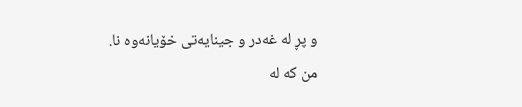و پڕ لە غەدر و جینایەتی خۆیانەوە نا.
من کە لە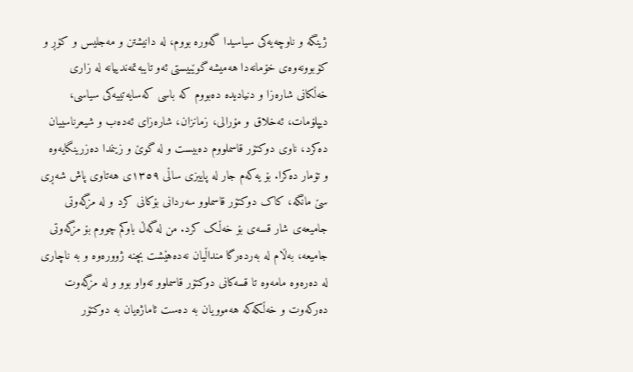ژینگە و ناوچەیەکی سیاسیدا گەورە بووم، لە دانیشتن و مەجلیس و کۆڕ و کۆبوونەوەی خۆمانەدا هەمیشە گوێبیستی ئەو تایبەتمەندییانە لە زاری خەڵکانی شارەزا و دنیادیدە دەبووم کە باسی کەسایەتییەکی سیاسی، دیپلۆمات، ئەخلاق و مۆرالی، زمانزان، شارەزای ئەدەب و شیعرناسییان دەکرد، ناوی دوکتۆر قاسملووم دەبیست و لە گوێ و زینمدا دەزرینگایەوە و تۆمار دەکرا. بۆ یەکەم جار لە پاییزی ساڵی ١٣٥٩ی هەتاوی پاش شەڕی سێ مانگە، کاک دوکتۆر قاسملوو سەردانی بۆکانی کرد و لە مزگەوتی جامیعەی شار قسەی بۆ خەڵک کرد. من لەگەڵ باوکم چووم بۆ مزگەوتی جامیعە، بەڵام لە بەردەرگا منداڵیان نەدەهێشت بچنە ژوورەوە و بە ناچاری لە دەرەوە مامەوە تا قسەکانی دوکتۆر قاسملوو تەواو بوو و لە مزگەوت دەرکەوت و خەڵکەکە هەموویان بە دەست ئاماژەیان بە دوکتۆر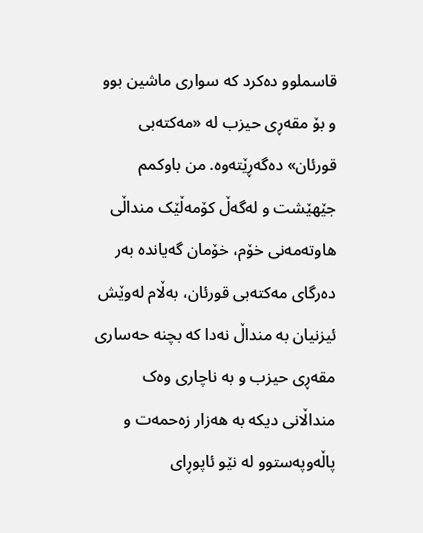قاسملوو دەکرد کە سواری ماشین بوو و بۆ مقەڕی حیزب لە «مەکتەبی قورئان» دەگەڕێتەوە. من باوکمم جێهێشت و لەگەڵ کۆمەڵێک منداڵی هاوتەمەنی خۆم، خۆمان گەیاندە بەر دەرگای مەکتەبی قورئان، بەڵام لەوێش ئیزنیان بە منداڵ نەدا کە بچنە حەساری مقەڕی حیزب و بە ناچاری وەک منداڵانی دیکە بە هەزار زەحمەت و پاڵەوپەستوو لە نێو ئاپوڕای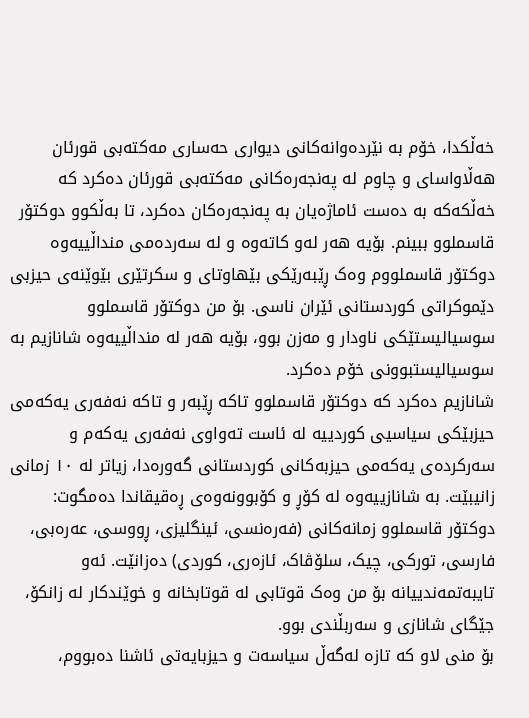خەڵکدا، خۆم بە نێردەوانەکانی دیواری حەساری مەکتەبی قورئان هەڵاواسای و چاوم لە پەنجەرەکانی مەکتەبی قورئان دەکرد کە خەڵکەکە بە دەست ئاماژەیان بە پەنجەرەکان دەکرد، تا بەڵکوو دوکتۆر قاسملوو ببینم. بۆیە هەر لەو کاتەوە و لە سەردەمی منداڵییەوە دوکتۆر قاسملووم وەک ڕێبەرێکی بێهاوتای و سکرتێری بێوێنەی حیزبی دێموکراتی کوردستانی ئێران ناسی. بۆ من دوکتۆر قاسملوو سوسیالیستێکی ناودار و مەزن بوو، بۆیە هەر لە منداڵییەوە شانازیم بە سوسیالیستبوونی خۆم دەکرد.
شانازیم دەکرد کە دوکتۆر قاسملوو تاکە ڕێبەر و تاکە نەفەری یەکەمی حیزبێکی سیاسیی کوردییە لە ئاست تەواوی نەفەری یەکەم و سەرکردەی یەکەمی حیزبەکانی کوردستانی گەورەدا، زیاتر لە ١٠ زمانی زانیبێت. بە شانازییەوە لە کۆڕ و کۆبوونەوەی ڕەقیقاندا دەمگوت: دوکتۆر قاسملوو زمانەکانی (فەرەنسی، ئینگلیزی، ڕووسی، عەرەبی، فارسی، تورکی، چیک، سلۆڤاک، ئازەری، کوردی) دەزانێت. ئەو تایبەتمەندییانە بۆ من وەک قوتابی لە قوتابخانە و خوێندکار لە زانکۆ، جێگای شانازی و سەربڵندی بوو.
بۆ منی لاو کە تازە لەگەڵ سیاسەت و حیزبایەتی ئاشنا دەبووم،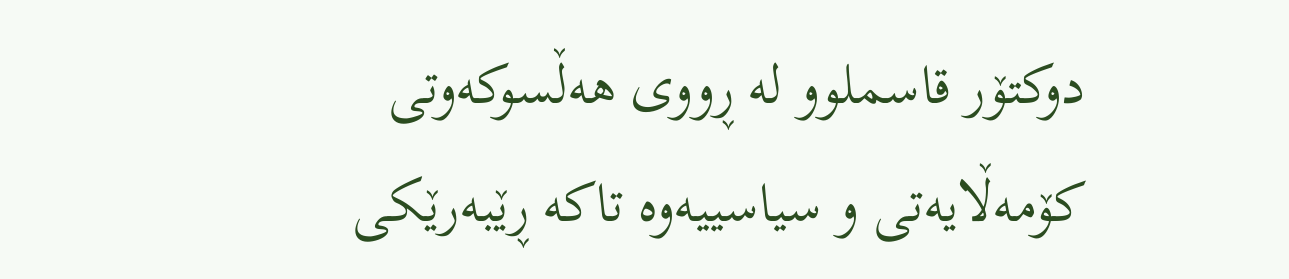دوکتۆر قاسملوو لە ڕووی هەڵسوکەوتی کۆمەڵایەتی و سیاسییەوە تاکە ڕێبەرێکی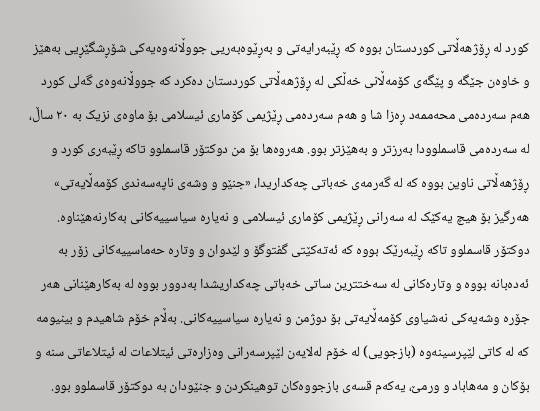کورد لە ڕۆژهەڵاتی کوردستان بووە کە ڕێبەرایەتی و بەڕێوەبەریی جووڵانەوەیەکی شۆڕشگێڕیی بەهێز و خاوەن جێگە و پێگەی کۆمەڵانی خەڵکی لە ڕۆژهەڵاتی کوردستان دەکرد کە جووڵانەوەی گەلی کورد هەم سەردەمی محەممەد ڕەزا شا و هەم سەردەمی ڕێژیمی کۆماری ئیسلامی بۆ ماوەی نزیک بە ٢٠ ساڵ، لە سەردەمی قاسملوودا بەرزتر و بەهێزتر بوو. هەروەها بۆ من دوکتۆر قاسملوو تاکە ڕێبەری کورد و ڕۆژهەڵاتی ناوین بووە کە لە گەرمەی خەباتی چەکداریدا، «جنێو و وشەی ناپەسەندی کۆمەڵایەتی» هەرگیز بۆ هیچ یەکێک لە سەرانی ڕێژیمی کۆماری ئیسلامی و نەیارە سیاسییەکانی بەکارنەهێناوە. دوکتۆر قاسملوو تاکە ڕێبەرێک بووە کە ئەتەکێتی گفتوگۆ و لێدوان و وتارە حەماسییەکانی زۆر بە ئەدەبانە بووە و وتارەکانی لە سەختترین ساتی خەباتی چەکداریشدا بەدوور بووە لە بەکارهێنانی هەر جۆرە وشەیەکی نەشیاوی کۆمەڵایەتی بۆ دوژمن و نەیارە سیاسییەکانی. بەڵام خۆم شاهیدم و بینیومە کە لە کاتی لێپرسینەوە (بازجویی) لە خۆم لەلایەن لێپرسەرانی وەزارەتی ئیتلاعات لە ئیتلاعاتی سنە و بۆکان و مەهاباد و ورمێ، یەکەم قسەی بازجووەکان توهینکردن و جنێودان بە دوکتۆر قاسملوو بوو.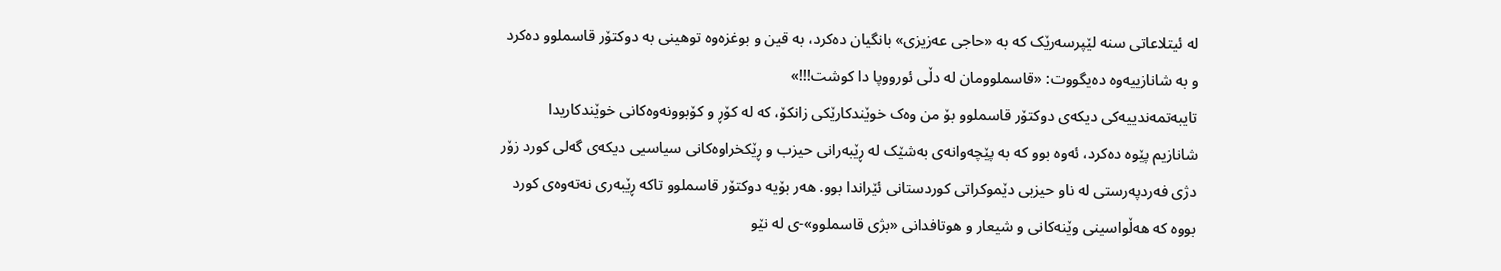لە ئیتلاعاتی سنە لێپرسەرێک کە بە «حاجی عەزیزی» بانگیان دەکرد، بە قین و بوغزەوە توهینی بە دوکتۆر قاسملوو دەکرد و بە شانازییەوە دەیگووت: «قاسملوومان لە دڵی ئورووپا دا کوشت!!!»
تایبەتمەندییەکی دیکەی دوکتۆر قاسملوو بۆ من وەک خوێندکارێکی زانکۆ، کە لە کۆڕ و کۆبوونەوەکانی خوێندکاریدا شانازیم پێوە دەکرد، ئەوە بوو کە بە پێچەوانەی بەشێک لە ڕێبەرانی حیزب و ڕێکخراوەکانی سیاسیی دیکەی گەلی کورد زۆر دژی فەردپەرستی لە ناو حیزبی دێموکراتی کوردستانی ئێراندا بوو. هەر بۆیە دوکتۆر قاسملوو تاکە ڕێبەری نەتەوەی کورد بووە کە هەڵواسینی وێنەکانی و شیعار و هوتافدانی «بژی قاسملوو»-ی لە نێو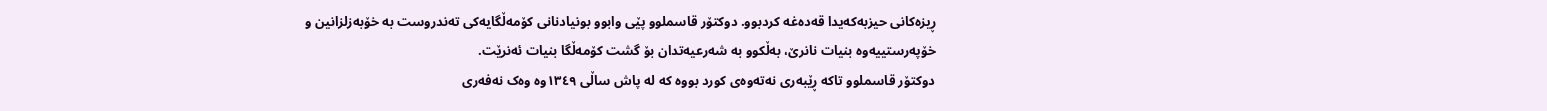ڕیزەکانی حیزبەکەیدا قەدەغە کردبوو. دوکتۆر قاسملوو پێی وابوو بونیادنانی کۆمەڵگایەکی تەندروست بە خۆبەزلزانین و خۆپەرستییەوە بنیات نانرێ، بەڵکوو بە شەرعیەتدان بۆ گشت کۆمەڵگا بنیات ئەنرێت.
دوکتۆر قاسملوو تاکە ڕێبەری نەتەوەی کورد بووە کە لە پاش ساڵی ١٣٤٩وە وەک نەفەری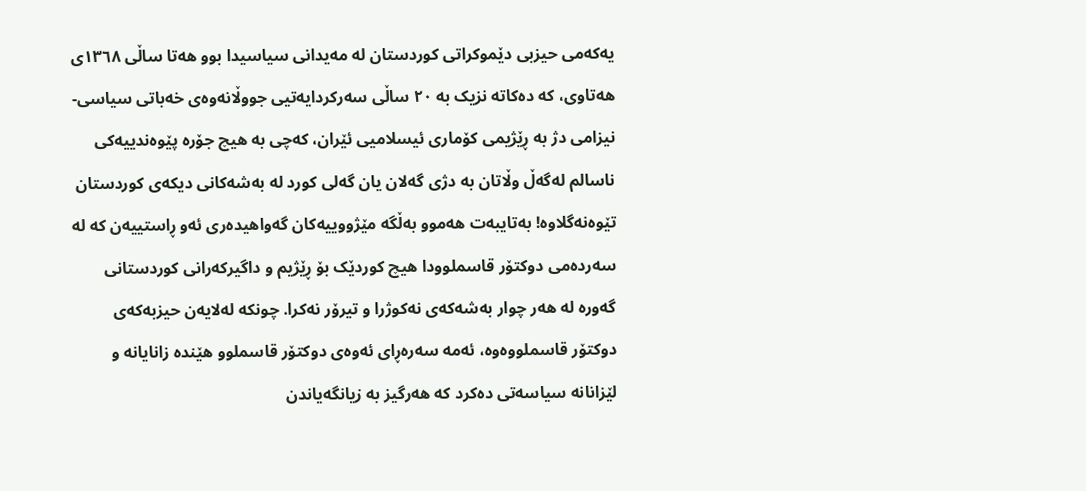یەکەمی حیزبی دێموکراتی کوردستان لە مەیدانی سیاسیدا بوو هەتا ساڵی ١٣٦٨ی هەتاوی، کە دەکاتە نزیک بە ٢٠ ساڵی سەرکردایەتیی جووڵانەوەی خەباتی سیاسی-نیزامی دژ بە ڕێژیمی کۆماری ئیسلامیی ئێران، کەچی بە هیچ جۆرە پێوەندییەکی ناسالم لەگەڵ وڵاتان بە دژی گەلان یان گەلی کورد لە بەشەکانی دیکەی کوردستان تێوەنەگلاوە! بەتایبەت هەموو بەڵگە مێژووییەکان گەواهیدەری ئەو ڕاستییەن کە لە سەردەمی دوکتۆر قاسملوودا هیچ کوردێک بۆ ڕێژیم و داگیرکەرانی کوردستانی گەورە لە هەر چوار بەشەکەی نەکوژرا و تیرۆر نەکرا. چونکە لەلایەن حیزبەکەی دوکتۆر قاسملووەوە، ئەمە سەرەڕای ئەوەی دوکتۆر قاسملوو هێندە زانایانە و لێزانانە سیاسەتی دەکرد کە هەرگیز بە زیانگەیاندن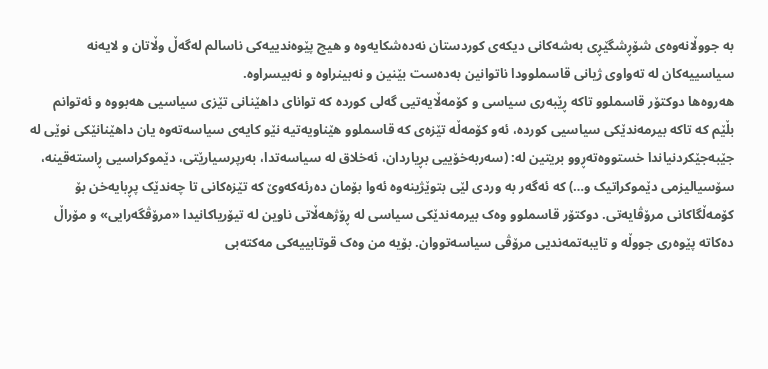بە جووڵانەوەی شۆڕشگێڕی بەشەکانی دیکەی کوردستان نەدەشکایەوە و هیچ پێوەندییەکی ناسالم لەگەڵ وڵاتان و لایەنە سیاسییەکان لە تەواوی ژیانی قاسملوودا ناتوانین بەدەست بێنین و نەبینراوە و نەبیسراوە.
هەروەها دوکتۆر قاسملوو تاکە ڕێبەری سیاسی و کۆمەڵایەتیی گەلی کوردە کە توانای داهێنانی تێزی سیاسیی هەبووە و ئەتوانم بڵێم کە تاکە بیرمەندێکی سیاسیی کوردە، ئەو کۆمەڵە تێزەی کە قاسملوو هێناویەتیە نێو کایەی سیاسەتەوە یان داهێنانێکی نوێی لە جێبەجێکردنیاندا خستووەتەڕوو بریتین لە: (سەربەخۆییی بڕیاردان، ئەخلاق لە سیاسەتدا، بەرپرسیارێتی، دێموکراسیی ڕاستەقینە، سۆسیالیزمی دێموکراتیک و…) کە ئەگەر بە وردی لێی بتوێژینەوە ئەوا بۆمان دەرئەکەوێ کە تێزەکانی تا چەندێک پڕبایەخن بۆ کۆمەڵگاکانی مرۆڤایەتی. دوکتۆر قاسملوو وەک بیرمەندێکی سیاسی لە ڕۆژهەڵاتی ناوین لە تیۆریاکانیدا «مرۆڤگەرایی» و مۆراڵ دەکاتە پێوەری جووڵە و تایبەتمەندیی مرۆڤی سیاسەتووان. بۆیە من وەک قوتابییەکی مەکتەبی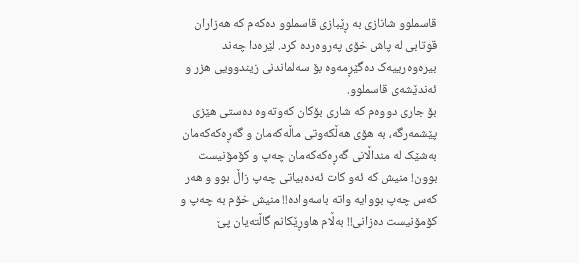قاسملوو شانازی بە ڕێبازی قاسملوو دەکەم کە هەزاران قوتابی لە پاش خۆی پەروەردە کرد. لێرەدا چەند بیرەوەرییەک دەگێڕمەوە بۆ سەلماندنی زیندوویی هزر و ئەندێشەی قاسملوو.
بۆ جاری دووەم کە شاری بۆکان کەوتەوە دەستی هێزی پێشمەرگە، بە هۆی هەڵکەوتی ماڵەکەمان و گەڕەکەکەمان بەشێک لە منداڵانی گەڕەکەکەمان چەپ و کۆمۆنیست بوون! منیش کە ئەو کات ئەدەبیاتی چەپ زاڵ بوو و هەر کەس چەپ بووایە واتە باسەوادە!! منیش خۆم بە چەپ و کۆمۆنیست دەزانی!! بەڵام هاوڕێکانم گاڵتەیان پێ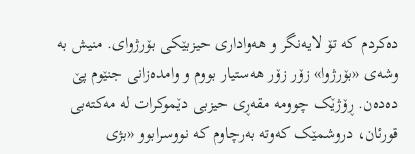دەکردم کە تۆ لایەنگر و هەواداری حیزبێکی بۆرژوای. منیش بە وشەی «بۆرژوا» زۆر زۆر هەستیار بووم و وامدەزانی جنێوم پێ دەدەن. ڕۆژێک چوومە مقەڕی حیزبی دێموکرات لە مەکتەبی قورئان، دروشمێک کەوتە بەرچاوم کە نووسرابوو «بژی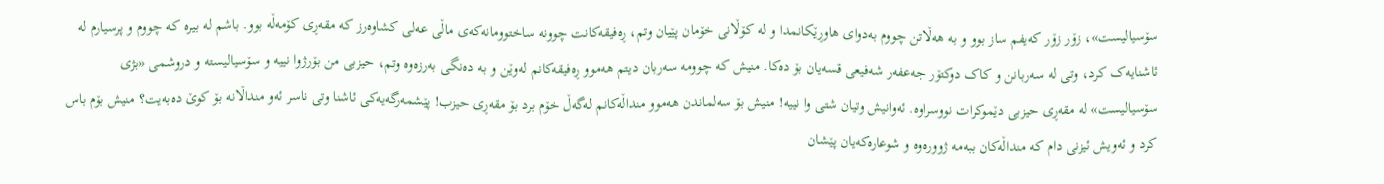سۆسیالیست»، زۆر زۆر کەیفم ساز بوو و بە هەڵاتن چووم بەدوای هاوڕێکانمدا و لە کۆڵانی خۆمان پێیان وتم، ڕەفیقەکانت چوونە ساختوومانەکەی ماڵی عەلی کشاوەرز کە مقەڕی کۆمەڵە بوو. باشم لە بیرە کە چووم و پرسیارم لە ئاشنایەک کرد، وتی لە سەربانن و کاک دوکتۆر جەعفەر شەفیعی قسەیان بۆ دەکا. منیش کە چوومە سەربان دیتم هەموو ڕەفیقەکانم لەوێن و بە دەنگی بەرزەوە وتم، حیزبی من بۆرژوا نییە و سۆسیالیستە و دروشمی «بژی سۆسیالیست» لە مقەڕی حیزبی دێموکرات نووسراوە. ئەوانیش وتیان شتی وا نییە! منیش بۆ سەلماندن هەموو منداڵەکانم لەگەڵ خۆم برد بۆ مقەڕی حیزب! پێشمەرگەیەکی ئاشنا وتی ناسر ئەو منداڵانە بۆ کوێ دەبەیت؟ منیش بۆم باس کرد و ئەویش ئیزنی دام کە منداڵەکان ببەمە ژوورەوە و شوعارەکەیان پێشان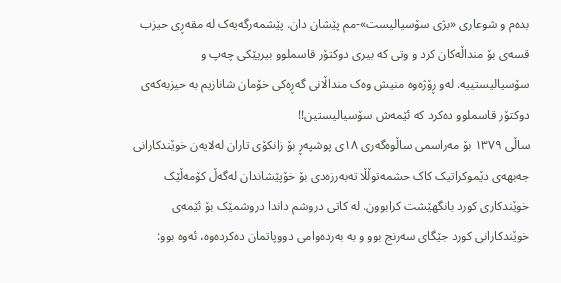بدەم و شوعاری «بژی سۆسیالیست»-مم پێشان دان. پێشمەرگەیەک لە مقەڕی حیزب قسەی بۆ منداڵەکان کرد و وتی کە بیری دوکتۆر قاسملوو بیریێکی چەپ و سۆسیالیستییە. لەو ڕۆژەوە منیش وەک منداڵانی گەڕەکی خۆمان شانازیم بە حیزبەکەی دوکتۆر قاسملوو دەکرد کە ئێمەش سۆسیالیستین!!
ساڵی ١٣٧٩ بۆ مەراسمی ساڵوەگەری ١٨ی پوشپەڕ بۆ زانکۆی تاران لەلایەن خوێندکارانی جەبهەی دێموکراتیک کاک حشمەتوڵڵا تەبەرزەدی بۆ خۆپێشاندان لەگەڵ کۆمەڵێک خوێندکاری کورد بانگهێشت کرابوون. لە کاتی دروشم داندا دروشمێک بۆ ئێمەی خوێندکارانی کورد جێگای سەرنج بوو و بە بەردەوامی دووپاتمان دەکردەوە، ئەوە بوو: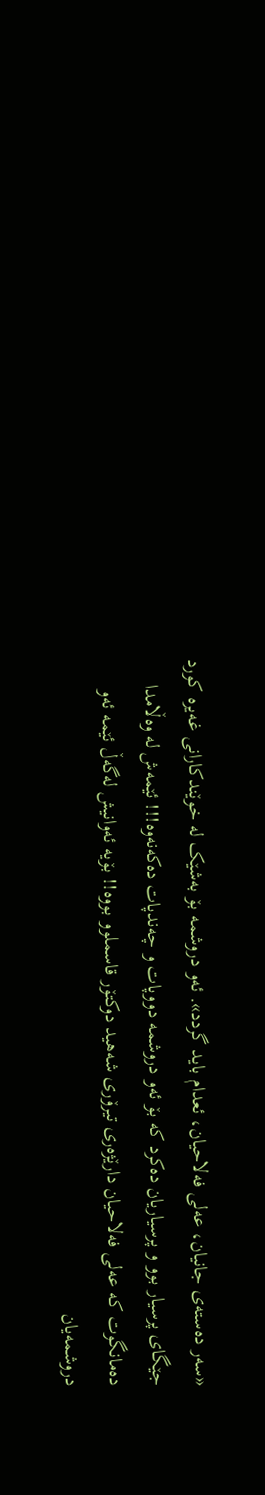«سەر دەستەی جانیان، عەلی فەلاحیان، ئعدام باید گردد». ئەو دروشمە بۆ بەشێک لە خوێندکارانی غەیرە کورد جێگای پرسیار بوو و پرسیاریان دەکرد کە بۆ ئەو دروشمە دووپات و چەندپات دەکەنەوە!!! ئێمەش لە وەڵامدا دەمانگوت کە عەلی فەلاحیان دارێژەری تیرۆری شەهید دوکتۆر قاسملوو بووە!! بۆیە ئەوانیش لەگەڵ ئێمە ئەو دروشمەیان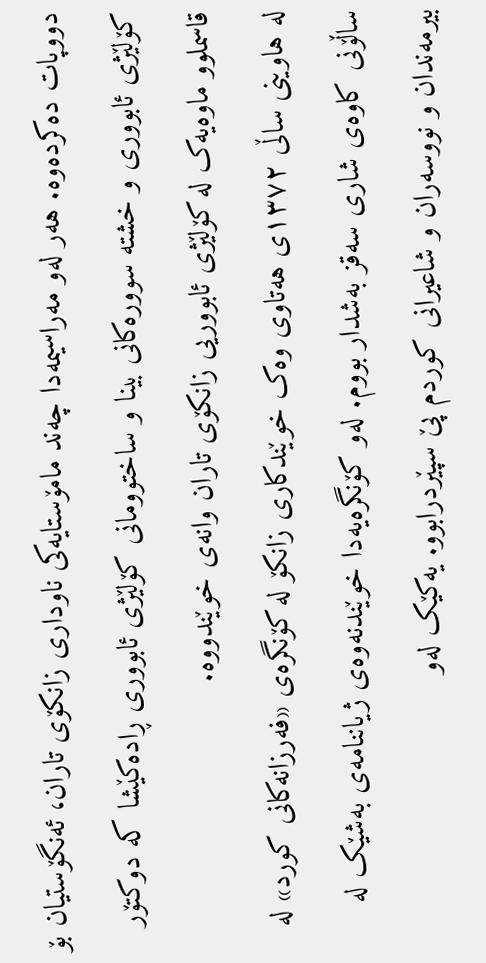دووپات دەکردەوە. هەر لەو مەراسیمەدا چەند مامۆستایەکی ناوداری زانکۆی تاران، ئەنگۆستیان بۆ کۆلێژی ئابووری و خشتە سوورەکانی بینا و ساختوومانی کۆلێژی ئابووری ڕادەکێشا کە دوکتۆر قاسملوو ماوەیەک لە کۆلێژی ئابووریی زانکۆی تاران وانەی خوێندووە.
لە هاوینی ساڵی ١٣٧٢ی هەتاوی وەک خوێندکاری زانکۆ لە کۆنگرەی «فەرزانەکانی کورد» لە ساڵۆنی کاوەی شاری سەقز بەشدار بووم. لەو کۆنگرەیەدا خوێندنەوەی ژیاننامەی بەشێک لە بیرمەندان و نووسەران و شاعیرانی کوردم پێ سپێردرابوو. یەکێک لەو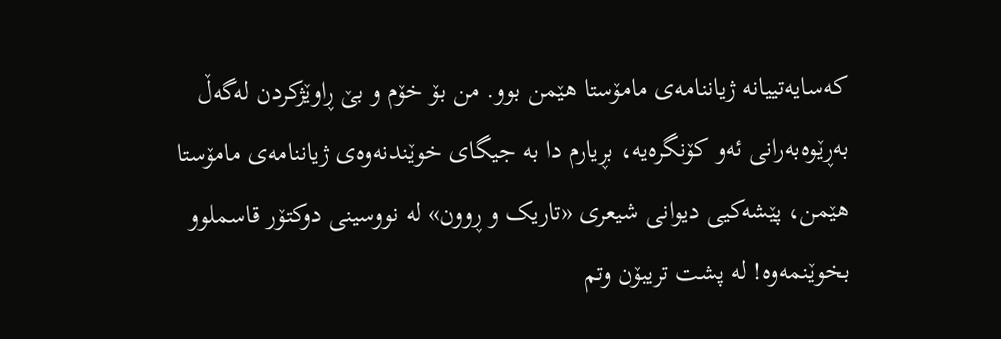کەسایەتییانە ژیاننامەی مامۆستا هێمن بوو. من بۆ خۆم و بێ ڕاوێژکردن لەگەڵ بەڕێوەبەرانی ئەو کۆنگرەیە، بڕیارم دا بە جیگای خوێندنەوەی ژیاننامەی مامۆستا هێمن، پێشەکیی دیوانی شیعری «تاریک و ڕوون» لە نووسینی دوکتۆر قاسملوو بخوێنمەوە! لە پشت تریبۆن وتم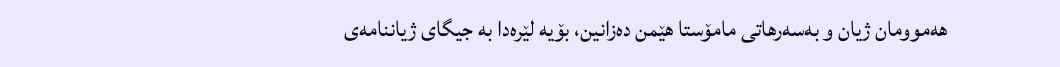هەموومان ژیان و بەسەرهاتی مامۆستا هێمن دەزانین، بۆیە لێرەدا بە جیگای ژیاننامەی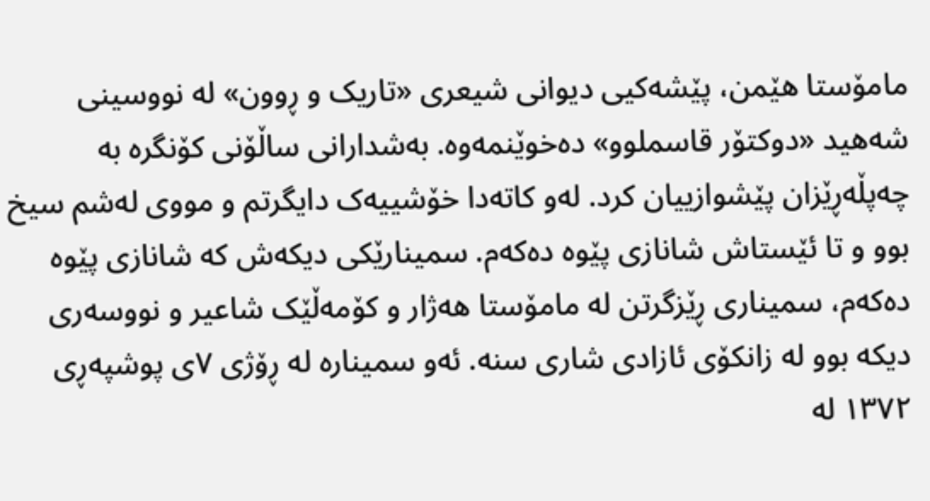مامۆستا هێمن، پێشەکیی دیوانی شیعری «تاریک و ڕوون» لە نووسینی شەهید «دوکتۆر قاسملوو» دەخوێنمەوە. بەشدارانی ساڵۆنی کۆنگرە بە چەپڵەڕێزان پێشوازییان کرد. لەو کاتەدا خۆشییەک دایگرتم و مووی لەشم سیخ بوو و تا ئێستاش شانازی پێوە دەکەم. سمینارێکی دیکەش کە شانازی پێوە دەکەم، سمیناری ڕێزگرتن لە مامۆستا هەژار و کۆمەڵێک شاعیر و نووسەری دیکە بوو لە زانکۆی ئازادی شاری سنە. ئەو سمینارە لە ڕۆژی ٧ی پوشپەڕی ١٣٧٢ لە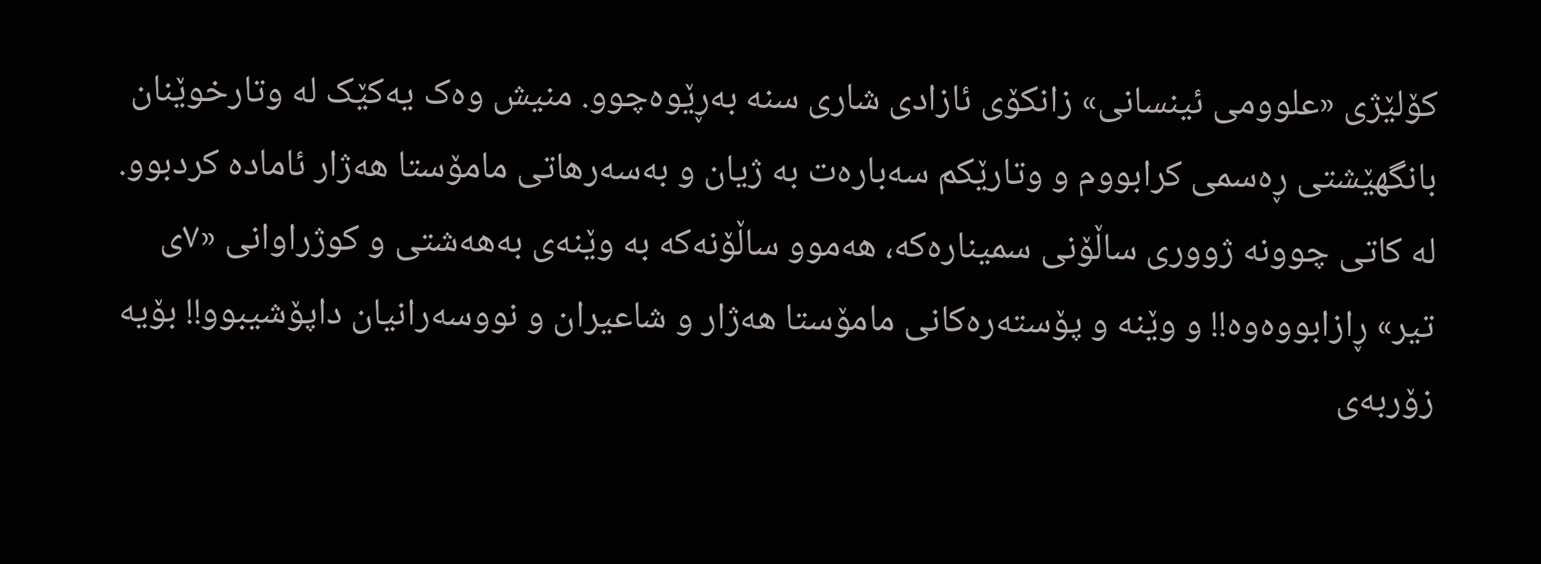کۆلێژی «علوومی ئینسانی» زانکۆی ئازادی شاری سنە بەڕێوەچوو. منیش وەک یەکێک لە وتارخوێنان بانگهێشتی ڕەسمی کرابووم و وتارێکم سەبارەت بە ژیان و بەسەرهاتی مامۆستا هەژار ئامادە کردبوو. لە کاتی چوونە ژووری ساڵۆنی سمینارەکە، هەموو ساڵۆنەکە بە وێنەی بەهەشتی و کوژراوانی «٧ی تیر» ڕازابووەوە!! و وێنە و پۆستەرەکانی مامۆستا هەژار و شاعیران و نووسەرانیان داپۆشیبوو!! بۆیە زۆربەی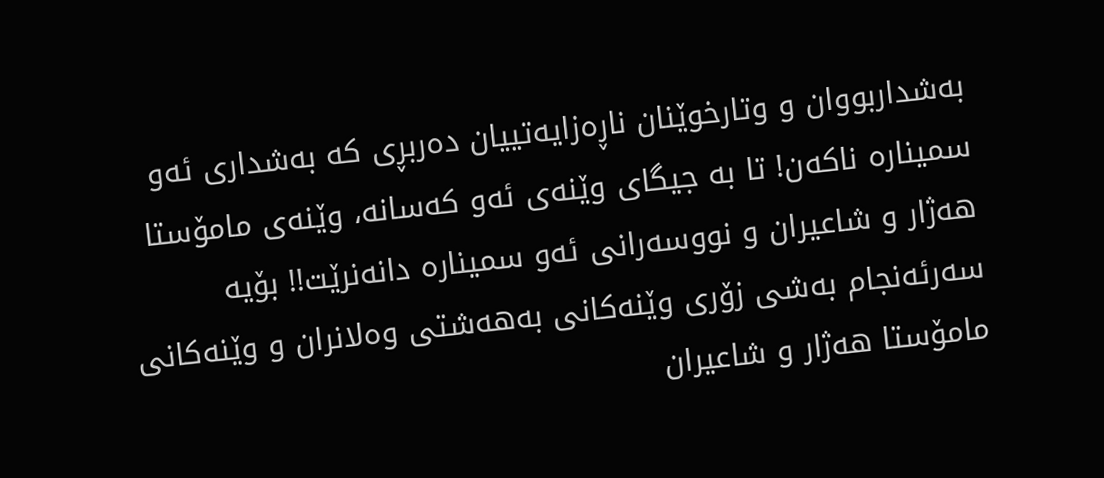بەشداربووان و وتارخوێنان ناڕەزایەتییان دەربڕی کە بەشداری ئەو سمینارە ناکەن! تا بە جیگای وێنەی ئەو کەسانە، وێنەی مامۆستا هەژار و شاعیران و نووسەرانی ئەو سمینارە دانەنرێت!! بۆیە سەرئەنجام بەشی زۆری وێنەکانی بەهەشتی وەلانران و وێنەکانی مامۆستا هەژار و شاعیران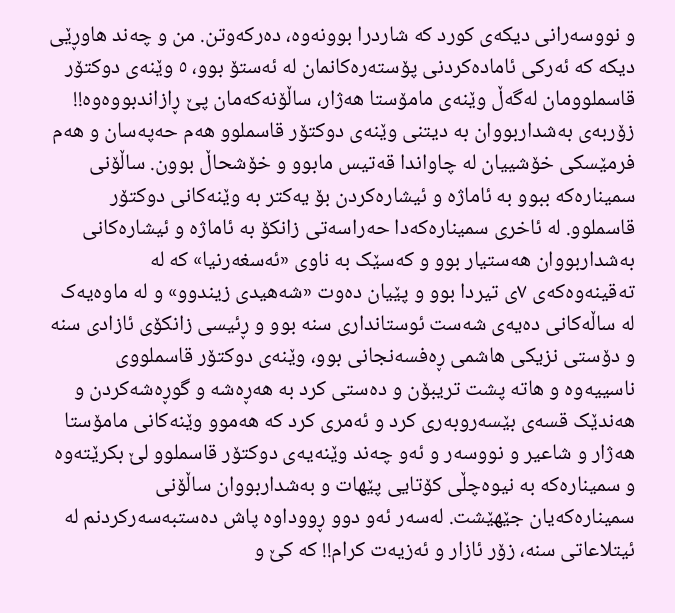و نووسەرانی دیکەی کورد کە شاردرا بوونەوە، دەرکەوتن. من و چەند هاوڕێی دیکە کە ئەرکی ئامادەکردنی پۆستەرەکانمان لە ئەستۆ بوو، ٥ وێنەی دوکتۆر قاسملوومان لەگەڵ وێنەی مامۆستا هەژار، ساڵۆنەکەمان پێ ڕازاندبووەوە!! زۆربەی بەشداربووان بە دیتنی وێنەی دوکتۆر قاسملوو هەم حەپەسان و هەم فرمێسکی خۆشییان لە چاواندا قەتیس مابوو و خۆشحاڵ بوون. ساڵۆنی سمینارەکە ببوو بە ئاماژە و ئیشارەکردن بۆ یەکتر بە وێنەکانی دوکتۆر قاسملوو. لە ئاخری سمینارەکەدا حەراسەتی زانکۆ بە ئاماژە و ئیشارەکانی بەشداربووان هەستیار بوو و کەسێک بە ناوی «ئەسغەرنیا» کە لە تەقینەوەکەی ٧ی تیردا بوو و پێیان دەوت «شەهیدی زیندوو» و لە ماوەیەک لە ساڵەکانی دەیەی شەست ئوستانداری سنە بوو و ڕئیسی زانکۆی ئازادی سنە و دۆستی نزیکی هاشمی ڕەفسەنجانی بوو، وێنەی دوکتۆر قاسملووی ناسییەوە و هاتە پشت تریبۆن و دەستی کرد بە هەڕەشە و گوڕەشەکردن و هەندێک قسەی بێسەروبەری کرد و ئەمری کرد کە هەموو وێنەکانی مامۆستا هەژار و شاعیر و نووسەر و ئەو چەند وێنەیەی دوکتۆر قاسملوو لێ بکرێتەوە و سمینارەکە بە نیوەچڵی کۆتایی پێهات و بەشداربووان ساڵۆنی سمینارەکەیان جێهێشت. لەسەر ئەو دوو ڕووداوە پاش دەستبەسەرکردنم لە ئیتلاعاتی سنە، زۆر ئازار و ئەزیەت کرام!! کە کێ و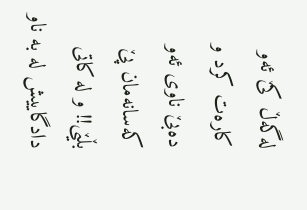لەگەڵ کێ ئەو کارەت کرد و دەبێ ناوی ئەو کەسانەمان پێ بڵێی!! و لە کاتی دادگاییش لە بە ناو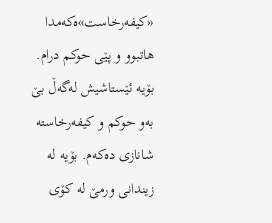«کیفەرخاست»ەکەمدا هاتبوو و پێی حوکم درام. بۆیە ئێستاشیش لەگەڵ بێ بەو حوکم و کیفەرخاستە شانازی دەکەم. بۆیە لە زیندانی ورمێ لە کۆی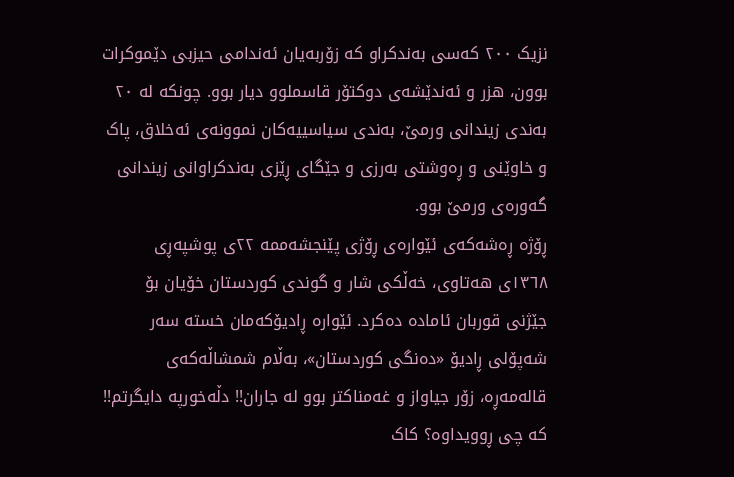نزیک ٢٠٠ کەسی بەندکراو کە زۆربەیان ئەندامی حیزبی دێموکرات بوون، هزر و ئەندێشەی دوکتۆر قاسملوو دیار بوو. چونکە لە ٢٠ بەندی زیندانی ورمێ، بەندی سیاسییەکان نموونەی ئەخلاق، پاک و خاوێنی و ڕەوشتی بەرزی و جێگای ڕێزی بەندکراوانی زیندانی گەورەی ورمێ بوو.
ڕۆژە ڕەشەکەی ئێوارەی ڕۆژی پێنجشەممە ٢٢ی پوشپەڕی ١٣٦٨ی هەتاوی، خەڵکی شار و گوندی کوردستان خۆیان بۆ جێژنی قوربان ئامادە دەکرد. ئێوارە ڕادیۆکەمان خستە سەر شەپۆلی ڕادیۆ «دەنگی کوردستان»، بەڵام شمشاڵەکەی قالەمەڕە، زۆر جیاواز و غەمناکتر بوو لە جاران!! دڵەخورپە دایگرتم!! کە چی ڕوویداوە؟ کاک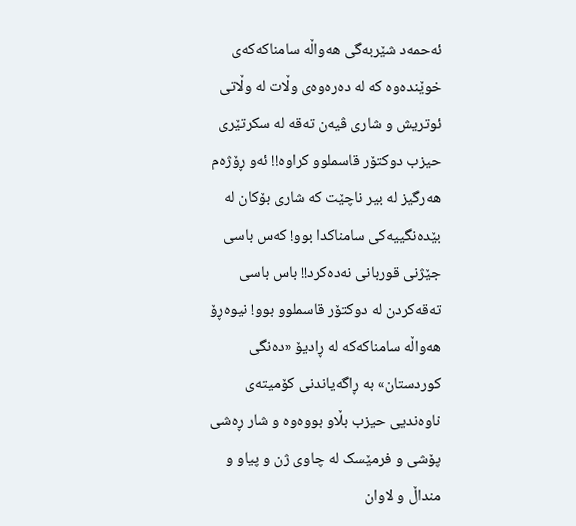ئەحمەد شێربەگی هەواڵە سامناکەکەی خوێندەوە کە لە دەرەوەی وڵات لە وڵاتی ئوتریش و شاری ڤیەن تەقە لە سکرتێری حیزب دوکتۆر قاسملوو کراوە!! ئەو ڕۆژەم هەرگیز لە بیر ناچێت کە شاری بۆکان لە بێدەنگییەکی سامناکدا بوو! کەس باسی جێژنی قوربانی نەدەکرد!! باس باسی تەقەکردن لە دوکتۆر قاسملوو بوو! نیوەڕۆ هەواڵە سامناکەکە لە ڕادیۆ «دەنگی کوردستان» بە ڕاگەیاندنی کۆمیتەی ناوەندیی حیزب بڵاو بووەوە و شار ڕەشی پۆشی و فرمێسک لە چاوی ژن و پیاو و منداڵ و لاوان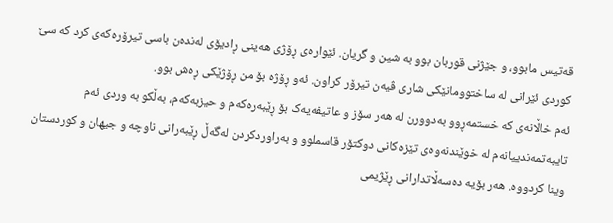قەتیس مابوو، و جێژنی قوربان بوو بە شین و گریان. ئێوارەی ڕۆژی هەینی ڕادیۆی لەندەن باسی تیرۆرەکەی کرد کە سێ کوردی ئێرانی لە ساختوومانێکی شاری ڤیەن تیرۆر کراون. ئەو ڕۆژە بۆ من ڕۆژێکی ڕەش بوو.
ئەم خاڵانەی کە خستمەڕوو بەدوورن لە هەر سۆز و عاتیفەیەک بۆ ڕێبەرەکەم و حیزبەکەم، بەڵکو بە وردی ئەم تایبەتمەندییانەم لە خوێندنەوەی تێزەکانی دوکتۆر قاسملوو و بەراوردکردن لەگەڵ ڕێبەرانی ناوچە و جیهان و کوردستان وینا کردووە. هەر بۆیە دەسەڵاتدارانی ڕێژیمی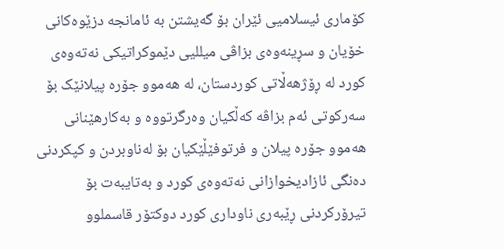کۆماری ئیسلامیی ئێران بۆ گەیشتن بە ئامانجە دزێوەکانی خۆیان و سڕینەوەی بزاڤی میللیی دێموکراتیکی نەتەوەی کورد لە ڕۆژهەڵاتی کوردستان، لە هەموو جۆرە پیلانێک بۆ سەرکوتی ئەم بزاڤە کەڵکیان وەرگرتووە و بەکارهێنانی هەموو جۆرە پیلان و فرتوفێڵێکیان بۆ لەناوبردن و کپکردنی دەنگی ئازادیخوازانی نەتەوەی کورد و بەتایبەت بۆ تیرۆرکردنی ڕێبەری ناوداری کورد دوکتۆر قاسملوو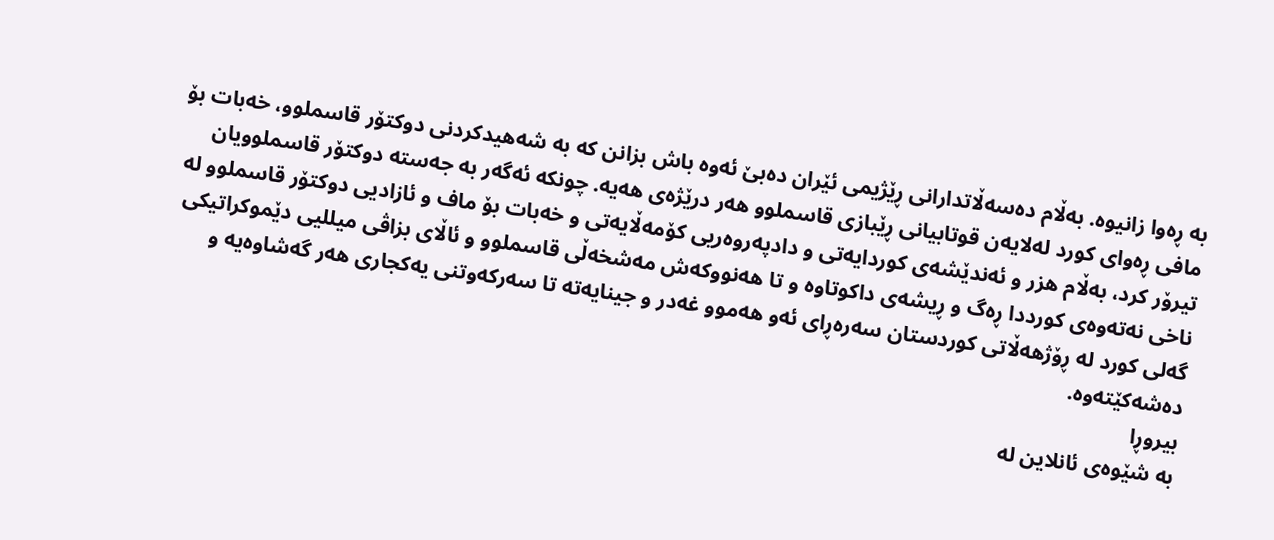بە ڕەوا زانیوە. بەڵام دەسەڵاتدارانی ڕێژیمی ئێران دەبێ ئەوە باش بزانن کە بە شەهیدکردنی دوکتۆر قاسملوو، خەبات بۆ مافی ڕەوای کورد لەلایەن قوتابیانی ڕێبازی قاسملوو هەر درێژەی هەیە. چونکە ئەگەر بە جەستە دوکتۆر قاسملوویان تیرۆر کرد، بەڵام هزر و ئەندێشەی کوردایەتی و دادپەروەریی کۆمەڵایەتی و خەبات بۆ ماف و ئازادیی دوکتۆر قاسملوو لە ناخی نەتەوەی کورددا ڕەگ و ڕیشەی داکوتاوە و تا هەنووکەش مەشخەڵی قاسملوو و ئاڵای بزاڤی میللیی دێموکراتیکی گەلی کورد لە ڕۆژهەڵاتی کوردستان سەرەڕای ئەو هەموو غەدر و جینایەتە تا سەرکەوتنی یەکجاری هەر گەشاوەیە و دەشەکێتەوە.
بیروڕا
بە شێوەی ئانلاین لە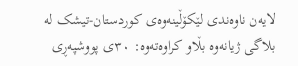لایەن ناوەندی لێکۆڵینەوەی کوردستان-تیشک لە بلاگی ژیانەوە بڵاو کراوەتەوە: ٣٠ی پووشپەڕی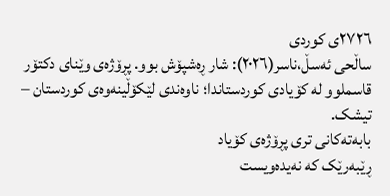٢٧٢٦ی کوردی
ساڵحی ئەسڵ،ناسر(٢٠٢٦): شار ڕەشپۆش بوو. پڕۆژەی وێنای دکتۆر قاسملوو لە کۆیادی کوردستاندا؛ ناوەندی لێکۆڵینەوەی کوردستان – تیشک.
بابەتەکانی تری پڕۆژەی کۆیاد
ڕێبەرێک کە نەیدەویست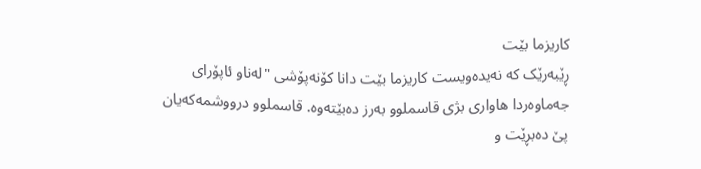کاریزما بێت
ڕێبەرێک کە نەیدەویست کاریزما بێت دانا کۆنەپۆشی "لەناو ئاپۆرای جەماوەردا هاواری بژی قاسملوو بەرز دەبێتەوە. قاسملوو درووشمەکەیان پێ دەبڕێت و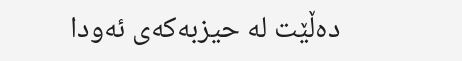دەڵێت لە حیزبەکەی ئەودا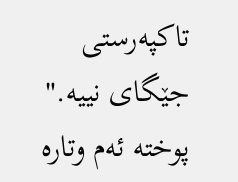تاکپەرستی جێگای نییە." پوختە ئەم وتارە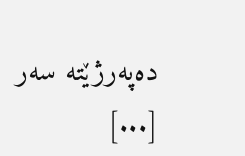دەپەرژێتە سەر [...]